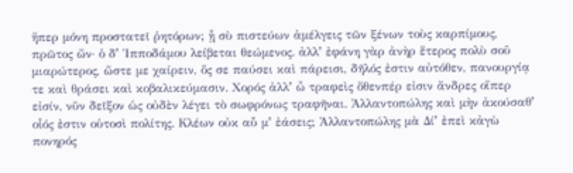ἥπερ μόνη προστατεῖ ῥητόρων; ᾗ σὺ πιστεύων ἀμέλγεις τῶν ξένων τοὺς καρπίμους, πρῶτος ὤν· ὁ δʼ Ἱπποδάμου λείβεται θεώμενος. ἀλλʼ ἐφάνη γὰρ ἀνὴρ ἕτερος πολὺ σοῦ μιαρώτερος, ὥστε με χαίρειν, ὅς σε παύσει καὶ πάρεισι, δῆλός ἐστιν αὐτόθεν, πανουργίᾳ τε καὶ θράσει καὶ κοβαλικεύμασιν. Χορός ἀλλʼ ὦ τραφεὶς ὅθενπέρ εἰσιν ἄνδρες οἵπερ εἰσίν, νῦν δεῖξον ὡς οὐδὲν λέγει τὸ σωφρόνως τραφῆναι. Ἀλλαντοπώλης καὶ μὴν ἀκούσαθʼ οἷός ἐστιν οὑτοσὶ πολίτης. Κλέων οὐκ αὖ μʼ ἐάσεις; Ἀλλαντοπώλης μὰ Δίʼ ἐπεὶ κἀγὼ πονηρός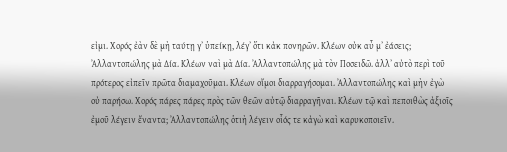εἰμι. Χορός ἐὰν δὲ μὴ ταύτῃ γʼ ὑπείκῃ, λέγʼ ὅτι κἀκ πονηρῶν. Κλέων οὐκ αὖ μʼ ἐάσεις; Ἀλλαντοπώλης μὰ Δία. Κλέων ναὶ μὰ Δία. Ἀλλαντοπώλης μὰ τὸν Ποσειδῶ. ἀλλʼ αὐτὸ περὶ τοῦ πρότερος εἰπεῖν πρῶτα διαμαχοῦμαι. Κλέων οἴμοι διαρραγήσομαι. Ἀλλαντοπώλης καὶ μὴν ἐγὼ οὐ παρήσω. Χορός πάρες πάρες πρὸς τῶν θεῶν αὐτῷ διαρραγῆναι. Κλέων τῷ καὶ πεποιθὼς ἀξιοῖς ἐμοῦ λέγειν ἔναντα; Ἀλλαντοπώλης ὁτιὴ λέγειν οἷός τε κἀγὼ καὶ καρυκοποιεῖν.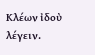Κλέων ἰδοὺ λέγειν.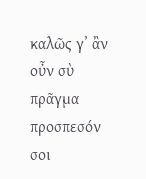καλῶς γʼ ἂν οὖν σὺ πρᾶγμα προσπεσόν σοι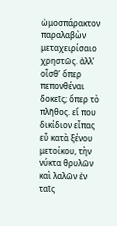ὠμοσπάρακτον παραλαβὼν μεταχειρίσαιο χρηστῶς. ἀλλʼ οἶσθʼ ὅπερ πεπονθέναι δοκεῖς; ὅπερ τὸ πλῆθος. εἴ που δικίδιον εἶπας εὖ κατὰ ξένου μετοίκου, τὴν νύκτα θρυλῶν καὶ λαλῶν ἐν ταῖς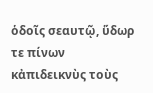ὁδοῖς σεαυτῷ, ὕδωρ τε πίνων κἀπιδεικνὺς τοὺς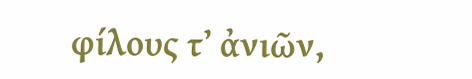φίλους τʼ ἀνιῶν,